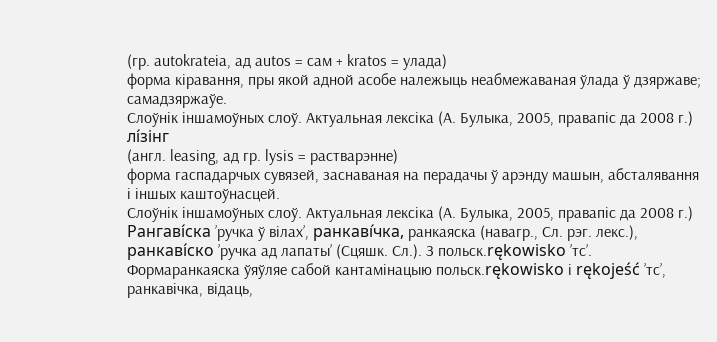(гр. autokrateia, ад autos = сам + kratos = улада)
форма кіравання, пры якой адной асобе належыць неабмежаваная ўлада ў дзяржаве; самадзяржаўе.
Слоўнік іншамоўных слоў. Актуальная лексіка (А. Булыка, 2005, правапіс да 2008 г.)
лі́зінг
(англ. leasing, ад гр. lysis = растварэнне)
форма гаспадарчых сувязей, заснаваная на перадачы ў арэнду машын, абсталявання і іншых каштоўнасцей.
Слоўнік іншамоўных слоў. Актуальная лексіка (А. Булыка, 2005, правапіс да 2008 г.)
Рангаві́ска ’ручка ў вілах’, ранкаві́чка, ранкаяска (навагр., Сл. рэг. лекс.), ранкаві́ско ’ручка ад лапаты’ (Сцяшк. Сл.). З польск.rękowisko ’тс’. Формаранкаяска ўяўляе сабой кантамінацыю польск.rękowisko і rękojeść ’тс’, ранкавічка, відаць,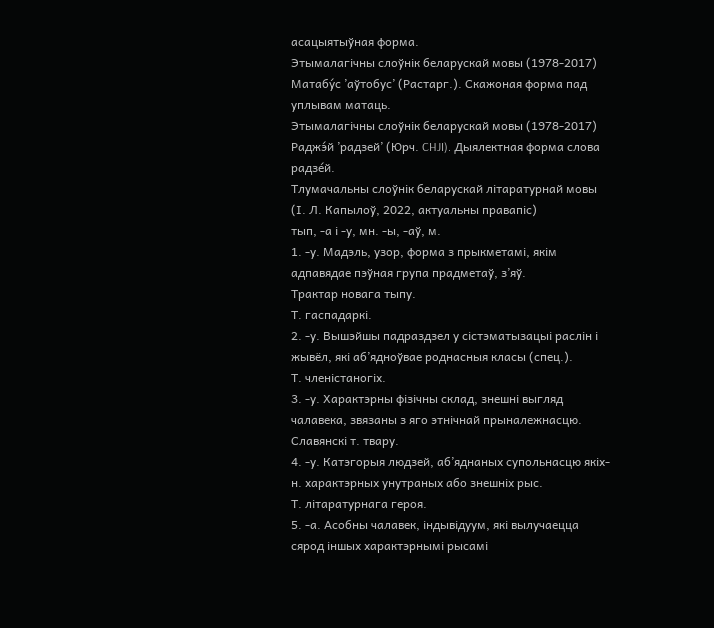асацыятыўная форма.
Этымалагічны слоўнік беларускай мовы (1978-2017)
Матабу́с ’аўтобус’ (Растарг.). Скажоная форма пад уплывам матаць.
Этымалагічны слоўнік беларускай мовы (1978-2017)
Раджэ́й ’радзей’ (Юрч. CHJI). Дыялектная форма слова радзе́й.
Тлумачальны слоўнік беларускай літаратурнай мовы (І. Л. Капылоў, 2022, актуальны правапіс)
тып, -а і -у, мн. -ы, -аў, м.
1. -у. Мадэль, узор, форма з прыкметамі, якім адпавядае пэўная група прадметаў, з’яў.
Трактар новага тыпу.
Т. гаспадаркі.
2. -у. Вышэйшы падраздзел у сістэматызацыі раслін і жывёл, які аб’ядноўвае роднасныя класы (спец.).
Т. членістаногіх.
3. -у. Характэрны фізічны склад, знешні выгляд чалавека, звязаны з яго этнічнай прыналежнасцю.
Славянскі т. твару.
4. -у. Катэгорыя людзей, аб’яднаных супольнасцю якіх-н. характэрных унутраных або знешніх рыс.
Т. літаратурнага героя.
5. -а. Асобны чалавек, індывідуум, які вылучаецца сярод іншых характэрнымі рысамі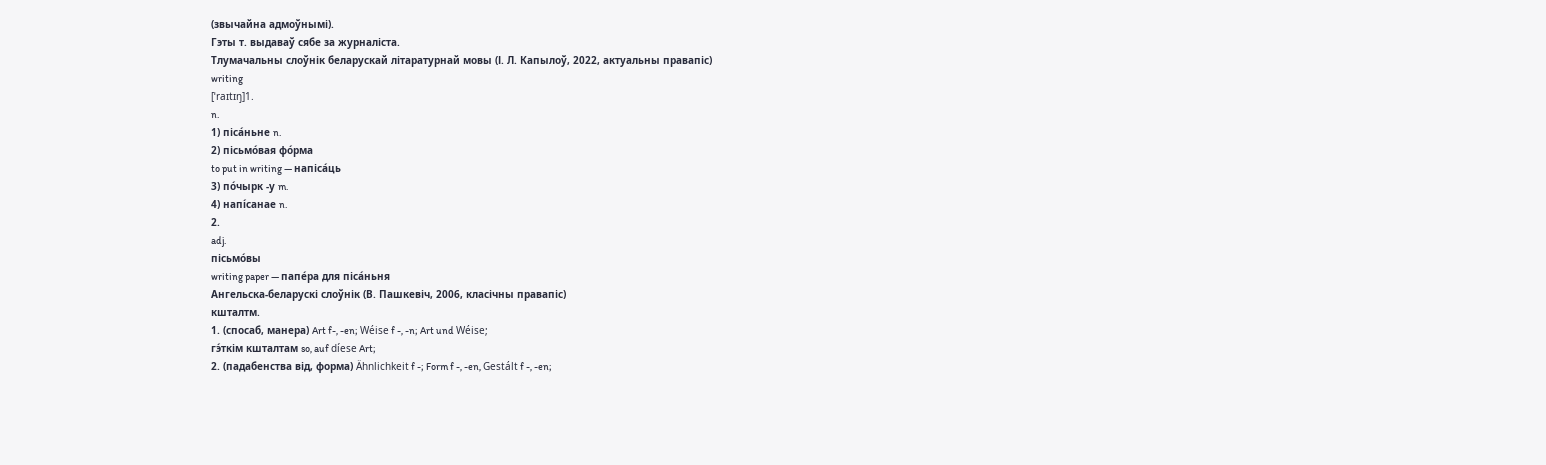(звычайна адмоўнымі).
Гэты т. выдаваў сябе за журналіста.
Тлумачальны слоўнік беларускай літаратурнай мовы (І. Л. Капылоў, 2022, актуальны правапіс)
writing
[ˈraɪtɪŋ]1.
n.
1) піса́ньне n.
2) пісьмо́вая фо́рма
to put in writing — напіса́ць
3) по́чырк -у m.
4) напі́санае n.
2.
adj.
пісьмо́вы
writing paper — папе́ра для піса́ньня
Ангельска-беларускі слоўнік (В. Пашкевіч, 2006, класічны правапіс)
кшталтм.
1. (спосаб, манера) Art f-, -en; Wéise f -, -n; Art und Wéise;
гэ́ткім кшталтам so, auf díese Art;
2. (падабенства від, форма) Ähnlichkeit f -; Form f -, -en, Gestált f -, -en;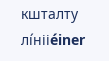кшталту лі́нііéiner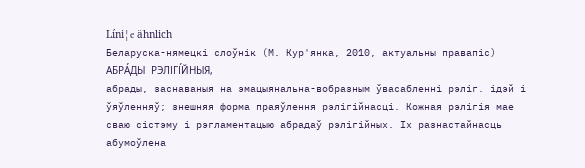Líni¦e ähnlich
Беларуска-нямецкі слоўнік (М. Кур'янка, 2010, актуальны правапіс)
АБРА́ДЫ РЭЛІГІ́ЙНЫЯ,
абрады, заснаваныя на эмацыянальна-вобразным ўвасабленні рэліг. ідэй і ўяўленняў; знешняя форма праяўлення рэлігійнасці. Кожная рэлігія мае сваю сістэму і рэгламентацыю абрадаў рэлігійных. Іх разнастайнасць абумоўлена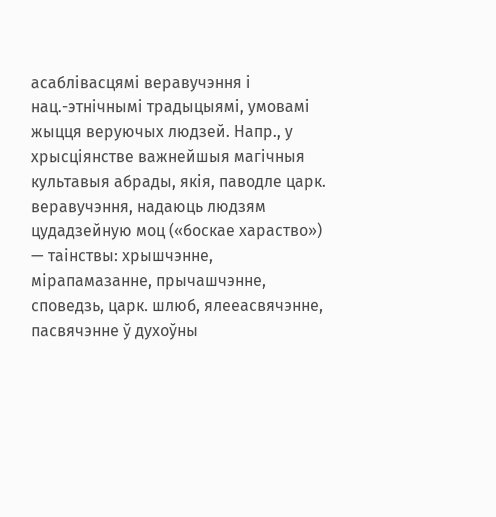асаблівасцямі веравучэння і нац.-этнічнымі традыцыямі, умовамі жыцця веруючых людзей. Напр., у хрысціянстве важнейшыя магічныя культавыя абрады, якія, паводле царк. веравучэння, надаюць людзям цудадзейную моц («боскае хараство») — таінствы: хрышчэнне, мірапамазанне, прычашчэнне, споведзь, царк. шлюб, ялееасвячэнне, пасвячэнне ў духоўны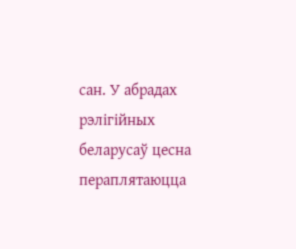сан. У абрадах рэлігійных беларусаў цесна пераплятаюцца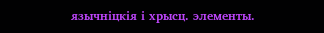язычніцкія і хрысц. элементы.